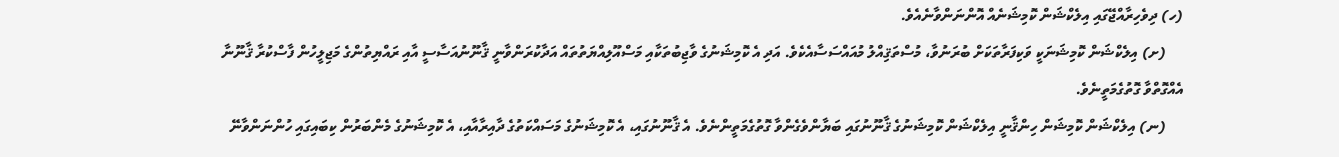(ހ) ދިވެހިރާއްޖޭގައި އިލެކްޝަން ކޮމިޝަނެއް އޮންނަންވާނެއެވެ.
     (ށ) އިލެކްޝަން ކޮމިޝަނަކީ ވަކިފަރާތަކަށް ބުރަނުވާ، މުސްތަޤިއްލު މުއައްސަސާއެކެވެ. އަދި އެ ކޮމިޝަނުގެ ވާޖިބުތަކާއި މަސްއޫލިއްޔަތުތައް އަދާކުރަންވާނީ ޤާނޫނުއަސާސީ އާއި ރައްޔިތުންގެ މަޖިލީހުން ފާސްކުރާ ޤާނޫނާ އެއްގޮތްވާ ގޮތުގެމަތީނެވެ.
     (ނ) އިލެކްޝަން ކޮމިޝަން ހިންޤާނީ އިލެކްޝަން ކޮމިޝަނުގެ ޤާނޫނުގައި ބަޔާންވެގެންވާ ގޮތުގެމަތީންނެވެ. އެ ޤާނޫނުގައި، އެ ކޮމިޝަނުގެ މަސައްކަތުގެ ދާއިރާއާއި، އެ ކޮމިޝަނުގެ މެންބަރުން ކިބައިގައި ހުންނަންވާނޭ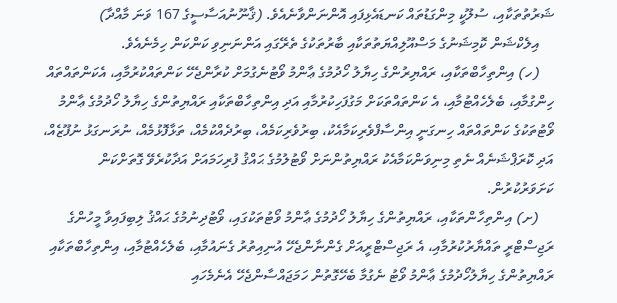ޝަރުތުތަކާއި، ސުލޫކީ މިންގަޑުތައް ކަނޑައެޅިފައި އޮންނަންވާނެއެވެ. (ޤާނޫނުއަސާސީގެ 167 ވަނަ މާއްދާ)
    އިލެކްޝަން ކޮމިޝަނުގެ މަސްއޫލިއްޔަތުތަކާއި ބާރުތަކުގެ ތެރޭގައި އަންނަނިވި ކަންކަން ހިމެނެއެވެ.
    (ހ) އިންތިހާބްތަކާއި، ރައްޔިރުންގެ ހިޔާލު ހޯދުމުގެ ޢާންމު ވޯޓުނެގުމަށް ކުރާންޖެހޭ ކަންތައްކުރުމާއި، އެކަންތައްތައް ހިންގުމާއި، ބެލެހެއްޓުމާއި، އެ ކަންތައްތަކަށް މަގުފަހިކުރުމާއި އަދި އިންތިހާބްތަކާއި ރައްޔިތުންގެ ހިޔާލު ހޯދުމުގެ ޢާންމު ވޯޓުތަކުގެ ކަންތައްތައް ހިނގަނީ އިންސާފްވެރިކަމާއެކު، ބިރުވެރިކަމެއް، ބިރުދެއްކުމެއް، ތަޅާފޮޅުމެއް، ނުރަނގަޅު ނުފޫޒެއް، އަދި ކޮރަޕްޝަނެއް ނެތި މިނިވަންކަމާއެކު ރައްޔިތުންނަށް ވޯޓުލުމުގެ ޙައްޤު ފުރިހަމައަށް އަދާކުރެވޭ ގޮތަށްކަން ކަށަވަރުކުރުން.
    (ށ) އިންތިހާންތަކާއި، ރައްޔިތުންގެ ހިޔާލު ހޯދުމުގެ ޢާންމު ވޯޓުތަކުގައި، ވޯޓުދިނުމުގެ ޙައްޤު ލިބިފައިވާ މީހުންގެ ރަޖިސްޓްރީ ތައްޔާރުކުރުމާއި، އެ ރަޖިސްޓްރީއަށް ގެންނާންޖެހޭ އުނިއިތުރު ގެނައުމާއި، ބެލެހެއްޓުމާއި، އިންތިހާބްތަކާއި ރައްޔިތުންގެ ހިޔާލުހޯދުމުގެ ޢާންމު ވޯޓު ނެގުމާ ބެހޭގޮތުން ހަމަޖައްސާންޖެހޭ އެނެމެހައި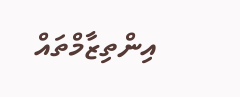އިންތިޒާމްތައް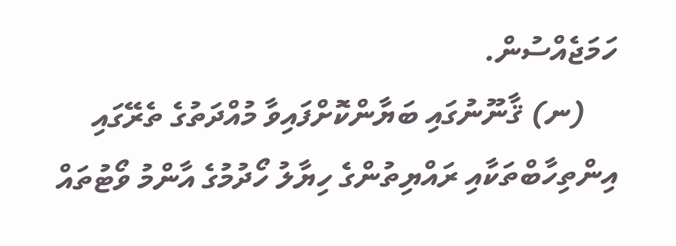ހަމަޖެއްސުން.
    (ނ) ޤާނޫނުގައި ބަޔާންކޮށްފައިވާ މުއްދަތުގެ ތެރޭގައި އިންތިހާބްތަކާއި ރައްޔިތުންގެ ހިޔާލު ހޯދުމުގެ އާންމު ވޯޓުތައް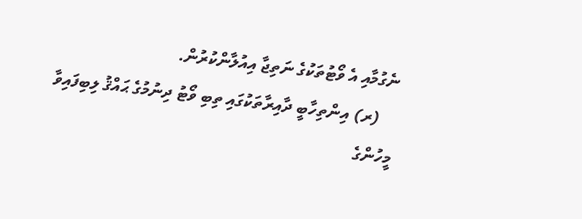ނެގުމާއި އެ ވޯޓުތަކުގެ ނަތިޖާ އިއުލާންކުރުން.
    (ރ) އިންތިހާބީ ދާއިރާތަކުގައި ތިބި ވޯޓު ދިނުމުގެ ޙައްޤު ލިބިފައިވާ މީހުންގެ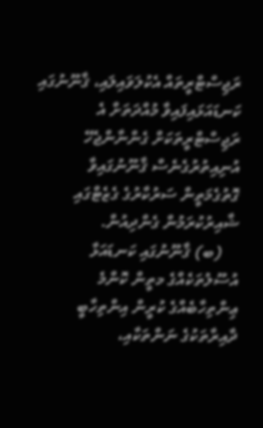ރަޖިސްޓްރީތައް އެކުލަވައިލައި، ޤާނޫނުގައި ކަނޑައަޅައިފައިވާ މުއްދަތަށް އެ ރަޖިސްޓްރީތަކަށް ގެންނާންޖެހޭ އުނިއިތުރުގެނެސް ޤާނޫނުގައިވާ ގޮތުގެމަތީން ސަރުކާރުގެ ގެޒެޓްގައި ޝާއިރުކުރަމުން ގެންދިއުން.
    (ބ) ޤާނޫނުގައި ކަނޑައަޅާ އުސޫލުތަކެއްގެ މތީން ކޮންމެ ޢިންތިހާބެއްގެ ކުރީން އިންތިހާބީ ދާއިރާތަކުގެ ނަންތަކާއި،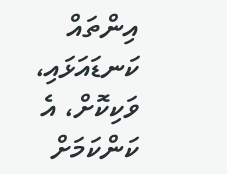އިންތައް ކަނޑައަޅައި، ވަކިކޮށް، އެ ކަންކަމަށް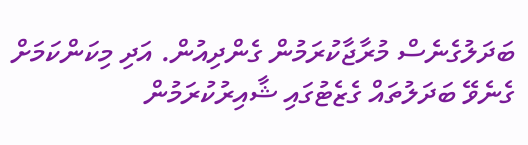ބަދަލުގެނެސް މުރާޖާކުރަމުން ގެންދިއުން. އަދި މިކަންކަމަށް ގެނެވޭ ބަދަލުތައް ގެޒެޓުގައި ޝާއިރުކުރަމުން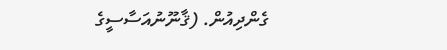ގެންދިއުން. (ޤާނޫނުއަސާސީގެ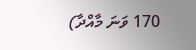170 ވަނަ މާއްދާ)